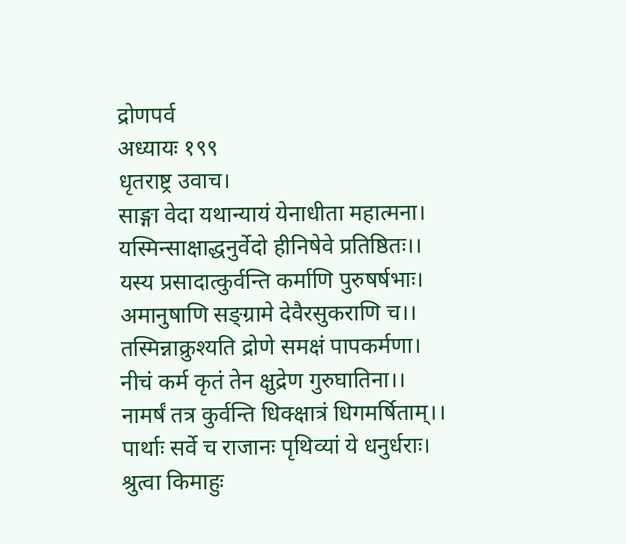द्रोणपर्व
अध्यायः १९९
धृतराष्ट्र उवाच।
साङ्गा वेदा यथान्यायं येनाधीता महात्मना।
यस्मिन्साक्षाद्धनुर्वेदो हीनिषेवे प्रतिष्ठितः।।
यस्य प्रसादात्कुर्वन्ति कर्माणि पुरुषर्षभाः।
अमानुषाणि सङ्ग्रामे देवैरसुकराणि च।।
तस्मिन्नाक्रुश्यति द्रोणे समक्षं पापकर्मणा।
नीचं कर्म कृतं तेन क्षुद्रेण गुरुघातिना।।
नामर्षं तत्र कुर्वन्ति धिक्क्षात्रं धिगमर्षिताम्।।
पार्थाः सर्वे च राजानः पृथिव्यां ये धनुर्धराः।
श्रुत्वा किमाहुः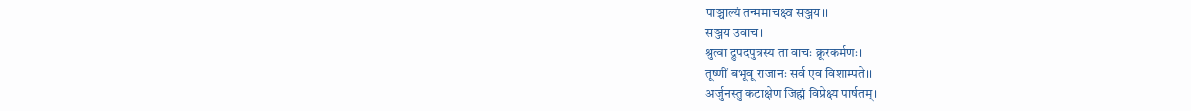पाञ्चाल्यं तन्ममाचक्ष्व सञ्जय।।
सञ्जय उवाच।
श्रुत्वा द्रुपदपुत्रस्य ता वाचः क्रूरकर्मणः।
तूष्णीं बभूवू राजानः सर्व एव विशाम्पते।।
अर्जुनस्तु कटाक्षेण जिह्मं विप्रेक्ष्य पार्षतम्।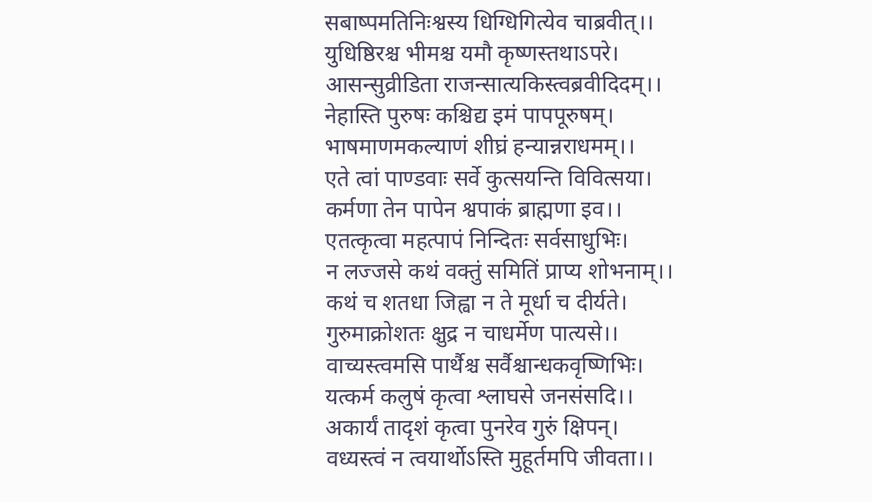सबाष्पमतिनिःश्वस्य धिग्धिगित्येव चाब्रवीत्।।
युधिष्ठिरश्च भीमश्च यमौ कृष्णस्तथाऽपरे।
आसन्सुव्रीडिता राजन्सात्यकिस्त्वब्रवीदिदम्।।
नेहास्ति पुरुषः कश्चिद्य इमं पापपूरुषम्।
भाषमाणमकल्याणं शीघ्रं हन्यान्नराधमम्।।
एते त्वां पाण्डवाः सर्वे कुत्सयन्ति विवित्सया।
कर्मणा तेन पापेन श्वपाकं ब्राह्मणा इव।।
एतत्कृत्वा महत्पापं निन्दितः सर्वसाधुभिः।
न लज्जसे कथं वक्तुं समितिं प्राप्य शोभनाम्।।
कथं च शतधा जिह्वा न ते मूर्धा च दीर्यते।
गुरुमाक्रोशतः क्षुद्र न चाधर्मेण पात्यसे।।
वाच्यस्त्वमसि पार्थैश्च सर्वैश्चान्धकवृष्णिभिः।
यत्कर्म कलुषं कृत्वा श्लाघसे जनसंसदि।।
अकार्यं तादृशं कृत्वा पुनरेव गुरुं क्षिपन्।
वध्यस्त्वं न त्वयार्थोऽस्ति मुहूर्तमपि जीवता।।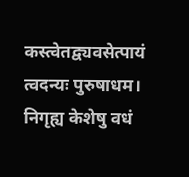कस्त्वेतद्व्यवसेत्पायं त्वदन्यः पुरुषाधम।
निगृह्य केशेषु वधं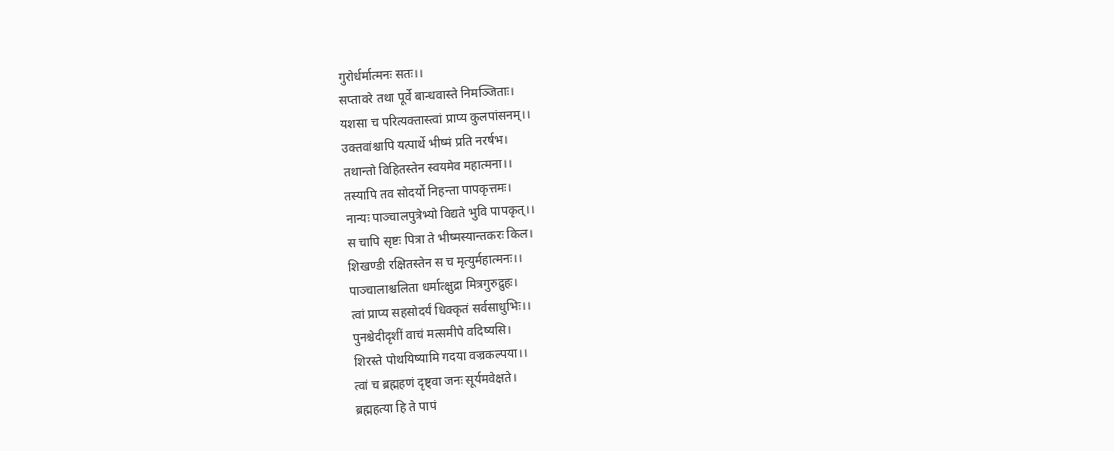गुरोर्धर्मात्मनः सतः।।
सप्तावरे तथा पूर्वे बान्धवास्ते निमञ्जिताः।
यशसा च परित्यक्तास्त्वां प्राप्य कुलपांसनम्।।
उक्तवांश्चापि यत्पार्थे भीष्मं प्रति नरर्षभ।
तथान्तो विहितस्तेन स्वयमेव महात्मना।।
तस्यापि तव सोदर्यो निहन्ता पापकृत्तमः।
नान्यः पाञ्चालपुत्रेभ्यो विद्यते भुवि पापकृत्।।
स चापि सृष्टः पित्रा ते भीष्मस्यान्तकरः किल।
शिखण्डी रक्षितस्तेन स च मृत्युर्महात्मनः।।
पाञ्चालाश्चलिता धर्मात्क्षुद्रा मित्रगुरुद्रुहः।
त्वां प्राप्य सहसोदर्यं धिक्कृतं सर्वसाधुभिः।।
पुनश्चेदीदृशीं वाचं मत्समीपे वदिष्यसि।
शिरस्ते पोथयिष्यामि गदया वज्रकल्पया।।
त्वां च ब्रह्महणं दृष्ट्वा जनः सूर्यमवेक्षते।
ब्रह्महत्या हि ते पापं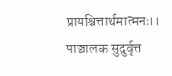प्रायश्चित्तार्थमात्मनः।।
पाञ्चालक सुदुर्वृत्त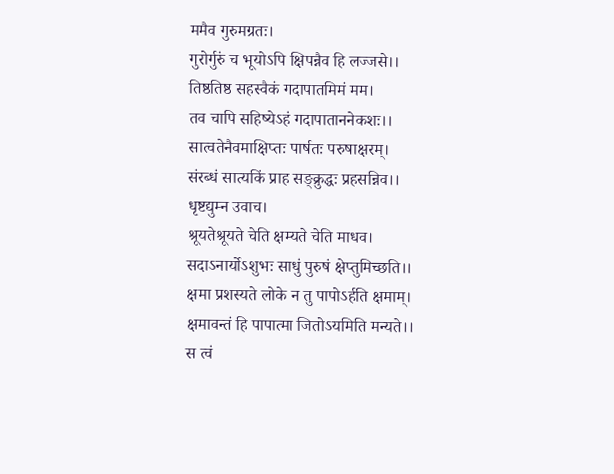ममैव गुरुमग्रतः।
गुरोर्गुरुं च भूयोऽपि क्षिपन्नैव हि लज्जसे।।
तिष्ठतिष्ठ सहस्वैकं गदापातमिमं मम।
तव चापि सहिष्येऽहं गदापाताननेकशः।।
सात्वतेनैवमाक्षिप्तः पार्षतः परुषाक्षरम्।
संरब्धं सात्यकिं प्राह सङ्क्रुद्धः प्रहसन्निव।।
धृष्टद्युम्न उवाच।
श्रूयतेश्रूयते चेति क्षम्यते चेति माधव।
सदाऽनार्योऽशुभः साधुं पुरुषं क्षेप्तुमिच्छति।।
क्षमा प्रशस्यते लोके न तु पापोऽर्हति क्षमाम्।
क्षमावन्तं हि पापात्मा जितोऽयमिति मन्यते।।
स त्वं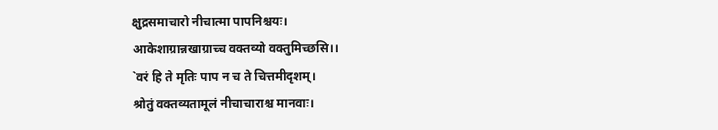क्षुद्रसमाचारो नीचात्मा पापनिश्चयः।
आकेशाग्रान्नखाग्राच्च वक्तव्यो वक्तुमिच्छसि।।
`वरं हि ते मृतिः पाप न च ते चित्तमीदृशम्।
श्रोतुं वक्तव्यतामूलं नीचाचाराश्च मानवाः।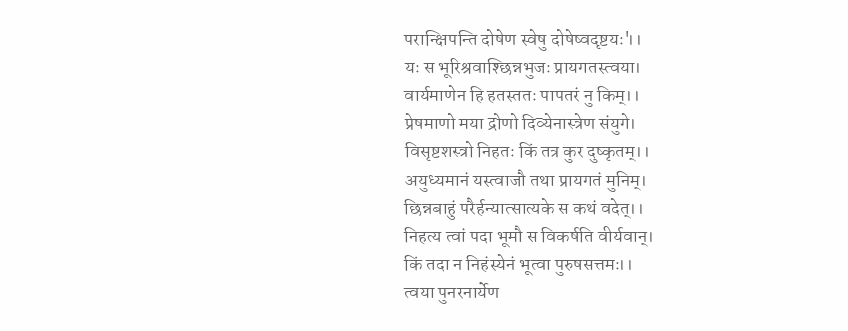परान्क्षिपन्ति दोषेण स्वेषु दोषेष्वदृष्टयः'।।
यः स भूरिश्रवाश्छिन्नभुजः प्रायगतस्त्वया।
वार्यमाणेन हि हतस्ततः पापतरं नु किम्।।
प्रेषमाणो मया द्रोणो दिव्येनास्त्रेण संयुगे।
विसृष्टशस्त्रो निहतः किं तत्र कुर दुष्कृतम्।।
अयुध्यमानं यस्त्वाजौ तथा प्रायगतं मुनिम्।
छिन्नबाहुं परैर्हन्यात्सात्यके स कथं वदेत्।।
निहत्य त्वां पदा भूमौ स विकर्षति वीर्यवान्।
किं तदा न निहंस्येनं भूत्वा पुरुषसत्तमः।।
त्वया पुनरनार्येण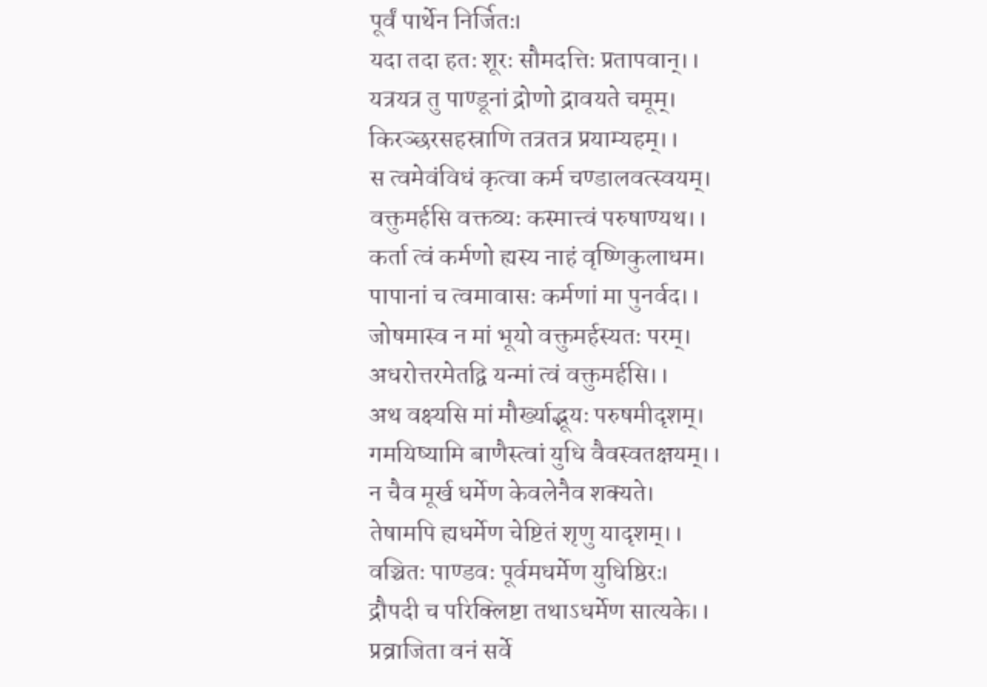पूर्वं पार्थेन निर्जितः।
यदा तदा हतः शूरः सौमदत्तिः प्रतापवान्।।
यत्रयत्र तु पाण्डूनां द्रोणो द्रावयते चमूम्।
किरञ्छरसहस्राणि तत्रतत्र प्रयाम्यहम्।।
स त्वमेवंविधं कृत्वा कर्म चण्डालवत्स्वयम्।
वक्तुमर्हसि वक्तव्यः कस्मात्त्वं परुषाण्यथ।।
कर्ता त्वं कर्मणो ह्यस्य नाहं वृष्णिकुलाधम।
पापानां च त्वमावासः कर्मणां मा पुनर्वद।।
जोषमास्व न मां भूयो वक्तुमर्हस्यतः परम्।
अधरोत्तरमेतद्वि यन्मां त्वं वक्तुमर्हसि।।
अथ वक्ष्यसि मां मौर्ख्याद्भूयः परुषमीदृशम्।
गमयिष्यामि बाणैस्त्वां युधि वैवस्वतक्षयम्।।
न चैव मूर्ख धर्मेण केवलेनैव शक्यते।
तेषामपि ह्यधर्मेण चेष्टितं शृणु यादृशम्।।
वञ्चितः पाण्डवः पूर्वमधर्मेण युधिष्ठिरः।
द्रौपदी च परिक्लिष्टा तथाऽधर्मेण सात्यके।।
प्रव्राजिता वनं सर्वे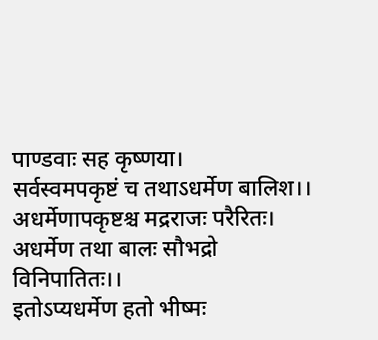पाण्डवाः सह कृष्णया।
सर्वस्वमपकृष्टं च तथाऽधर्मेण बालिश।।
अधर्मेणापकृष्टश्च मद्रराजः परैरितः।
अधर्मेण तथा बालः सौभद्रो विनिपातितः।।
इतोऽप्यधर्मेण हतो भीष्मः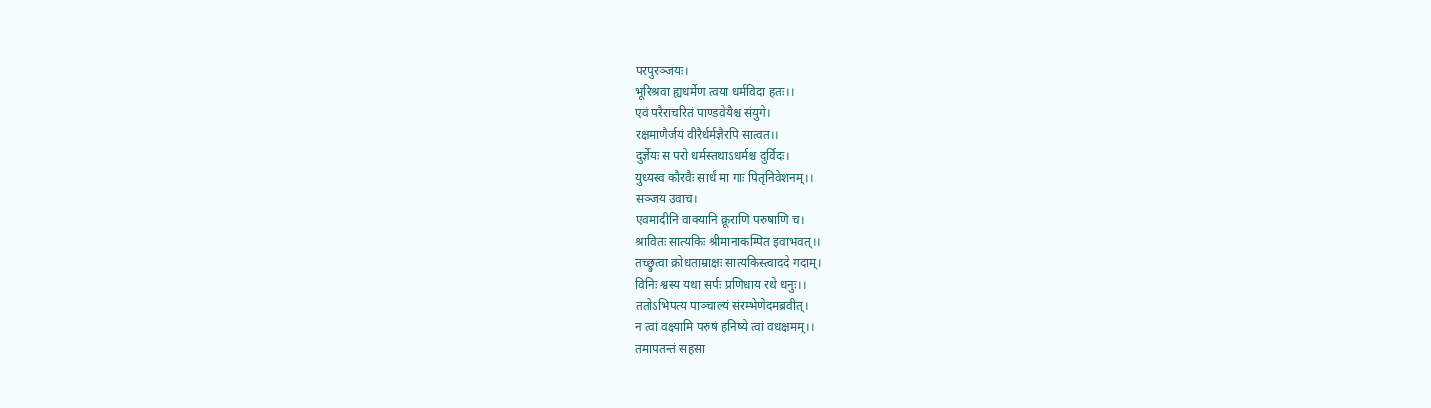परपुरञ्जयः।
भूरिश्रवा ह्यधर्मेण त्वया धर्मविदा हतः।।
एवं परैराचरितं पाण्डवेयैश्च संयुगे।
रक्षमाणैर्जयं वीरैर्धर्मज्ञैरपि सात्वत।।
दुर्ज्ञेयः स परो धर्मस्तथाऽधर्मश्च दुर्विदः।
युध्यस्व कौरवैः सार्धं मा गाः पितृनिवेशनम्।।
सञ्जय उवाच।
एवमादीनि वाक्यानि क्रूराणि परुषाणि च।
श्रावितः सात्यकिः श्रीमानाकम्पित इवाभवत्।।
तच्छ्रुत्वा क्रोधताम्राक्षः सात्यकिस्त्वाददे गदाम्।
विनिः श्वस्य यथा सर्पः प्रणिधाय रथे धनुः।।
ततोऽभिपत्य पाञ्चाल्यं संरम्भेणेदमब्रवीत्।
न त्वां वक्ष्यामि परुषं हनिष्ये त्वां वधक्षमम्।।
तमापतन्तं सहसा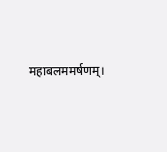महाबलममर्षणम्।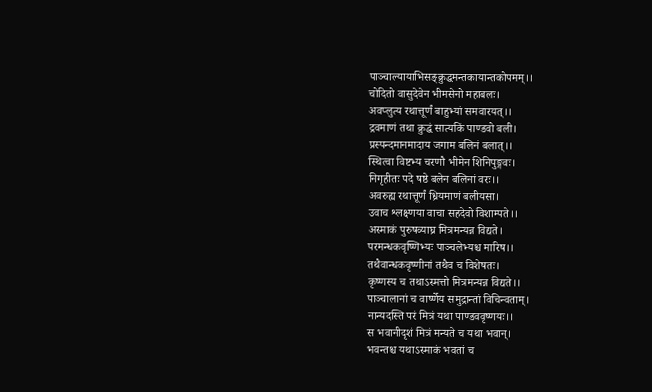पाञ्चाल्यायाभिसङ्क्रुद्धमन्तकायान्तकोपमम्।।
चोदितो वासुदेवेन भीमसेनो महाबलः।
अवप्लुत्य रथात्तूर्णं बाहुभ्यां समवारयत्।।
द्रवमाणं तथा क्रुद्धं सात्यकिं पाण्डवो बली।
प्रस्पन्दमानमादाय जगाम बलिनं बलात्।।
स्थित्वा विष्टभ्य चरणौ भीमेन शिनिपुङ्गवः।
निगृहीतः पदे षष्ठे बलेन बलिनां वरः।।
अवरुह्य रथात्तूर्णं ध्रियमाणं बलीयसा।
उवाच श्लक्ष्णया वाचा सहदेवो विशाम्पते।।
अस्माकं पुरुषव्याघ्र मित्रमन्यन्न विद्यते।
परमन्धकवृष्णिभ्यः पाञ्चलेभ्यश्च मारिष।।
तथैवान्धकवृष्णीनां तथैव च विशेषतः।
कृष्णस्य च तथाऽस्मत्तो मित्रमन्यन्न विद्यते।।
पाञ्चालानां च वार्ष्णेय समुद्रान्तां विचिन्वताम्।
नान्यदस्ति परं मित्रं यथा पाण्डववृष्णयः।।
स भवानीदृशं मित्रं मन्यते च यथा भवान्।
भवन्तश्च यथाऽस्माकं भवतां च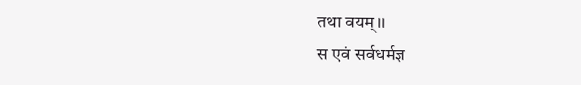तथा वयम्।।
स एवं सर्वधर्मज्ञ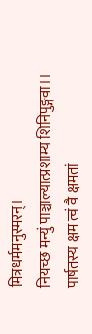मित्रधर्ममनुस्मरन्।
नियच्छ मन्युं पाञ्चाल्यात्प्रशाम्य शिनिपुङ्गवा।।
पार्षतस्य क्षम त्वं वै क्षमतां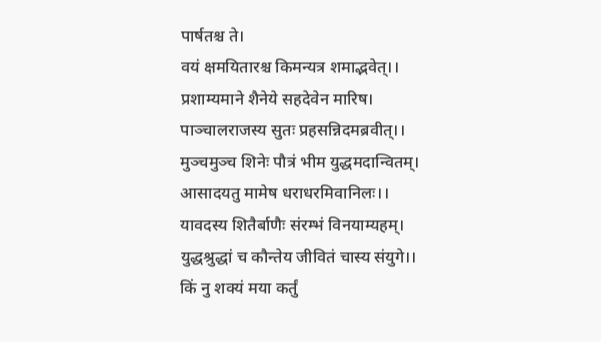पार्षतश्च ते।
वयं क्षमयितारश्च किमन्यत्र शमाद्भवेत्।।
प्रशाम्यमाने शैनेये सहदेवेन मारिष।
पाञ्चालराजस्य सुतः प्रहसन्निदमब्रवीत्।।
मुञ्चमुञ्च शिनेः पौत्रं भीम युद्धमदान्वितम्।
आसादयतु मामेष धराधरमिवानिलः।।
यावदस्य शितैर्बाणैः संरम्भं विनयाम्यहम्।
युद्धश्रुद्धां च कौन्तेय जीवितं चास्य संयुगे।।
किं नु शक्यं मया कर्तुं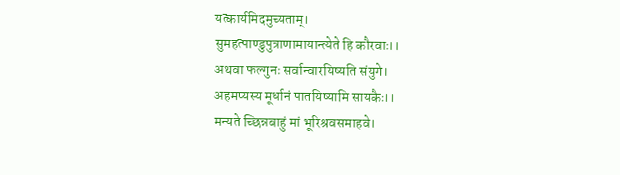यत्कार्यमिदमुच्यताम्।
सुमहत्पाण्डुपुत्राणामायान्त्येते हि कौरवाः।।
अथवा फल्गुनः सर्वान्वारयिष्यति संयुगे।
अहमप्यस्य मूर्धानं पातयिष्यामि सायकैः।।
मन्यते च्छिन्नबाहुं मां भूरिश्रवसमाहवे।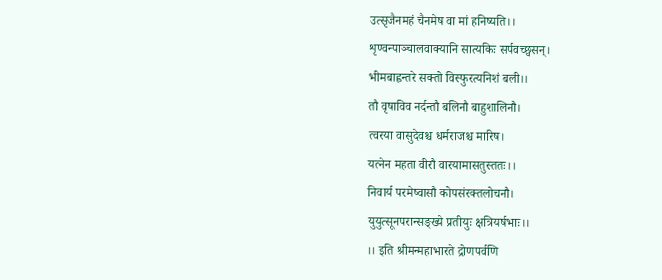उत्सृजैनमहं चैनमेष वा मां हनिष्यति।।
शृण्वन्पाञ्चालवाक्यानि सात्यकिः सर्पवच्छ्वसन्।
भीमबाह्वन्तरे सक्तो विस्फुरत्यनिशं बली।।
तौ वृषाविव नर्दन्तौ बलिनौ बाहुशालिनौ।
त्वरया वासुदेवश्च धर्मराजश्च मारिष।
यत्नेन महता वीरौ वारयामासतुस्ततः।।
निवार्य परमेष्वासौ कोपसंरक्तलोचनौ।
युयुत्सूनपरान्सङ्ख्ये प्रतीयुः क्षत्रियर्षभाः।।
।। इति श्रीमन्महाभारते द्रोणपर्वणि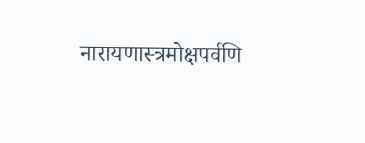नारायणास्त्रमोक्षपर्वणि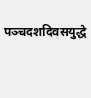पञ्चदशदिवसयुद्धे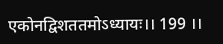एकोनद्विशततमोऽध्यायः।। 199 ।।